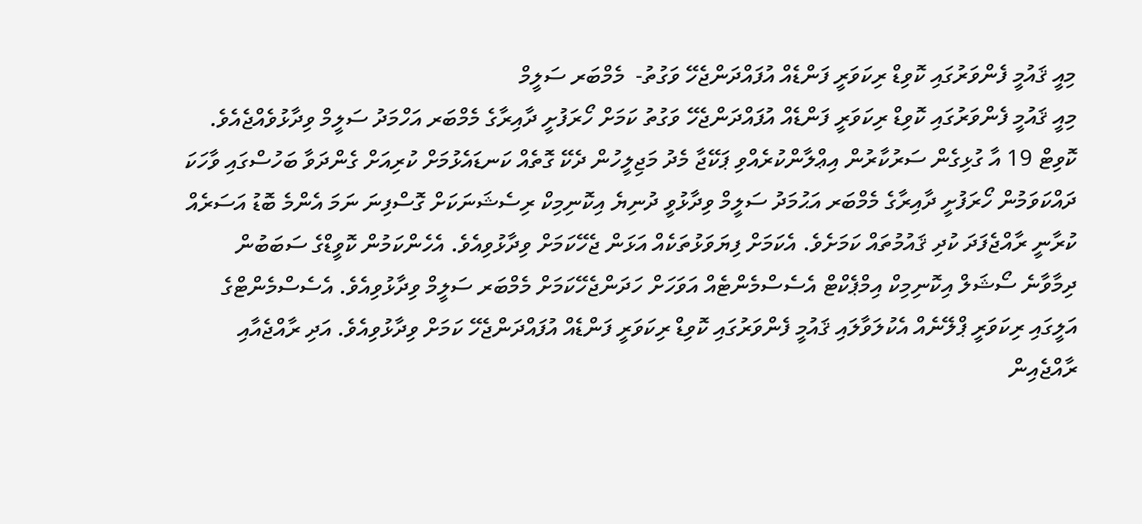މިއީ ޤައުމީ ފެންވަރުގައި ކޮވިޑް ރިކަވަރީ ފަންޑެއް އުފައްދަންޖެހޭ ވަގުތު-  މެމްބަރ ސަލީމް
މިއީ ޤައުމީ ފެންވަރުގައި ކޮވިޑް ރިކަވަރީ ފަންޑެއް އުފައްދަންޖެހޭ ވަގުތު ކަމަށް ހޯރަފުށީ ދާއިރާގެ މެމްބަރ އަހްމަދު ސަލީމް ވިދާޅުވެއްޖެއެވެ.
ކޮވިޓް 19 އާ ގުޅިގެން ސަރުކާރުން އިޢްލާންކުރެއްވި ޕަކޭޖާ މެދު މަޖިލީހުން ދެކޭ ގޮތެއް ކަނޑައެޅުމަށް ކުރިއަށް ގެންދަވާ ބަހުސްގައި ވާހަކަ ދައްކަވަމުން ހޯރަފުށީ ދާއިރާގެ މެމްބަރ އަޙުމަދު ސަލީމް ވިދާޅުވީ ދުނިޔެ އިކޮނިމިކް ރިސެޝަނަކަށް ގޮސްފިނަ ނަމަ އެންމެ ބޮޑު އަސަރެއް ކުރާނީ ރާއްޖެފަދަ ކުދި ޤައުމުތައް ކަމަށެވެ. އެކަމަށް ފިޔަވަޅުތަކެއް އަޅަން ޖެހޭކަމަށް ވިދާޅުވިއެވެ. އެހެންކަމުން ކޮވީޑްގެ ސަބަބުން ދިމާވާނެ ސޯޝަލް އިކޮނިމިކް އިމްޕެކްޓް އެސެސްމެންޓެއް އަވަހަށް ހަދަންޖެހޭކަމަށް މެމްބަރ ސަލީމް ވިދާޅުވިއެވެ. އެސެސްމެންޓްގެ އަލީގައި ރިކަވަރީ ޕްލޭނެއް އެކުލަވާލައި ޤައުމީ ފެންވަރުގައި ކޮވިޑް ރިކަވަރީ ފަންޑެއް އުފައްދަންޖެހޭ ކަމަށް ވިދާޅުވިއެވެ. އަދި ރާއްޖެއާއި ރާއްޖެއިން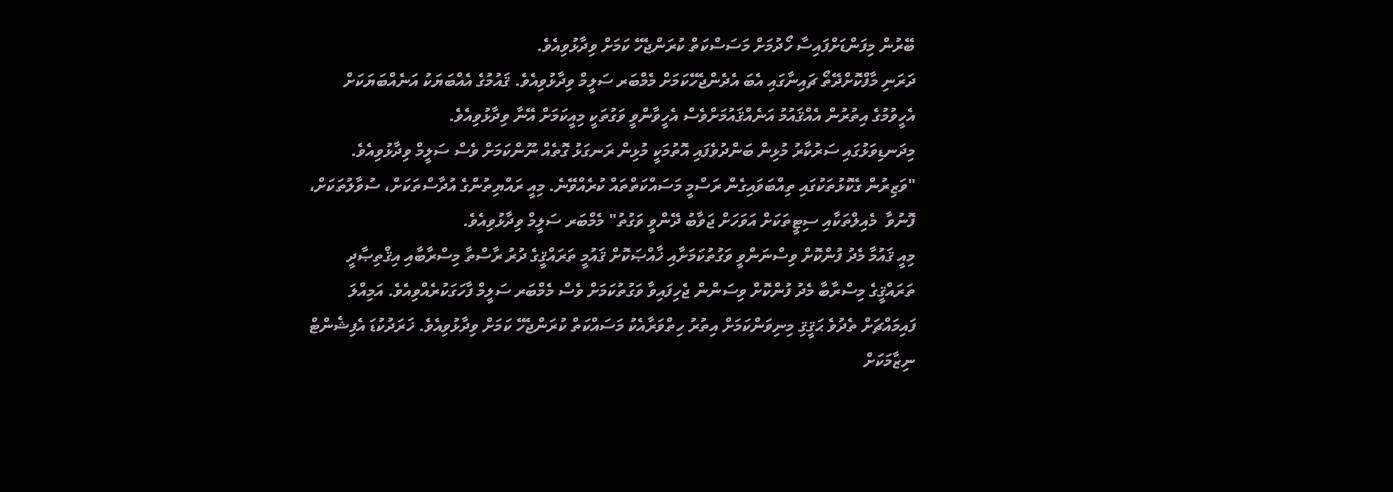ބޭރުން މިފަންޑަށްފައިސާ ހޯދުމަށް މަސަސްކަތް ކުރަންޖެހޭ ކަމަށް ވިދާޅުވިއެވެ.
ދަރަނި މާފްކޮށްދޭތޯ ޗައިނާގައި އެބަ އެދެންޖެހޭކަމަށް މެމްބަރ ސަލީމް ވިދާޅުވިއެވެ. ޤައުމުގެ އެއްބަޔަކު އަނެއްބަޔަކަށް އެހީވުމުގެ އިތުރުން އެއްޤައުމު އަނެއްޤައުމަށްވެސް އެހީވާންވީ ވަގުތަކީ މިއީކަމަށް އޭނާ ވިދާޅުވިއެވެ.
މިދަނޑިވަޅުގައި ސަރުކާރު މުޅިން ބަންދުވެފައި އޮތުމަކީ މުޅިން ރަނގަޅު ގޮތެއް ނޫންކަމަށް ވެސް ސަލީމް ވިދާޅުވިއެވެ.
"ވަޒިރުން ގެކޮޅުތަކުގައި ތިއްބަވައިގެން ރަސްމީ މަސައްކަތްތައް ކުރެއްވޭނެ. މިއީ ރައްޔިތުންގެ އުދާސްތަކަށް، ސުވާލުތަކަށް، ފޮނުވާ  މެއިލްތަކާއި ސިޓީތަކަށް އަވަހަށް ޖަވާބު ދޭންވީ ވަގުތު" މެމްބަރ ސަލީމް ވިދާޅުވިއެވެ.
މިއީ ޤައުމާ މެދު ފުންކޮށް ވިސްނަންވީ ވަގުތުކަމަށާއި ޚާއްޞަކޮށް ޤައުމީ ތަރައްޤީގެ ދުރު ރާސްތާ މިސްރާބާއި އިޤްތިޞާދީ ތަރައްޤީގެ މިސްރާބާ މެދު ފުންކޮށް ވިސަންން ޖެހިފައިވާ ވަގުތުކަމަށް ވެސް މެމްބަރ ސަލީމް ފާހަގަކުރެއްވިއެވެ. އަމިއްލަ ފައިމައްޗަށް ތެދުވެ ޙަޤީޤި މިނިވަންކަމަށް އިތުރު ހިތްވަރާއެކު މަސައްކަތް ކުރަންޖެހޭ ކަމަށް ވިދާޅުވިއެވެ. ޚަރަދުކުޑަ އެފިޝެންޓް ނިޒާމަކަށް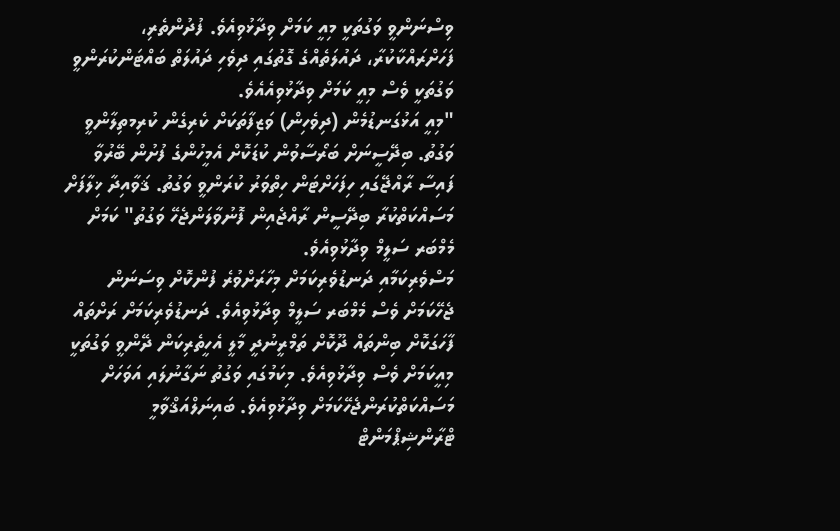ވިސްނަންވީ ވަގުތަކީ މިއީ ކަމަށް ވިދާޅުވިއެވެ. ފުދުންތެރި، ފަހަށްރައްކާކުރާ، ދައުލަތެއްގެ ގޮތުގައި ދިވެހި ދައުލަތް ބައްޓަންކުރަންވީ ވަގުތަކީ ވެސް މިއީ ކަމަށް ވިދާޅުވިއެއެވެ.
"މިއީ އަޅުގަނޑުމެން (ދިވެހިން) ވަޒިފާތަކަށް ކެރިގެން ކުރިމތިލާންވީ ވަގުތު. ބިދޭސީނަށް ބަރޯސާވުން ކުޑަކޮށް އެމީހުންގެ ފުށުން ބޭރުވާ ފައިސާ ރާއްޖޭގައި ހިފަހަށްޓަން ހިތްވަރު ކުރަންވީ ވަގުތު. ޤަވާއިދާ ޚިލާފަށް މަސައްކަތްކުރާ ބިދޭސީން ރާއްޖެއިން ފޮނުވާލަންޖެހޭ ވަގުތު" ކަމަށް މެމްބަރ ސަލީމް ވިދާޅުވިއެވެ.
މަސްވެރިކަމާއި ދަނޑުވެރިކަމަށް މިހާރަށްވުރެ ފުންކޮށް ވިސަނަން ޖެހޭކަމަށް ވެސް މެމްބަރ ސަލީމް ވިދާޅުވިއެވެ. ދަނޑުވެރިކަމަށް ރަށްތައް ފާހަގަކޮށް ބިންތައް ދޫކޮށް ތަމްރީނުދީ މާލީ އެހީތެރިކަން ދޭންވީ ވަގުތަކީ މިއީކަމަށް ވެސް ވިދާޅުވިއެވެ. މިކަމުގައި ވަގުތު ނަގާނުލައި އަވަހަށް މަސައްކަތްކުރަންޖެހޭކަމަށް ވިދާޅުވިއެވެ. ބައިނަލްއަޤްވާމީ ޓްރާންޝިޕްމަންޓް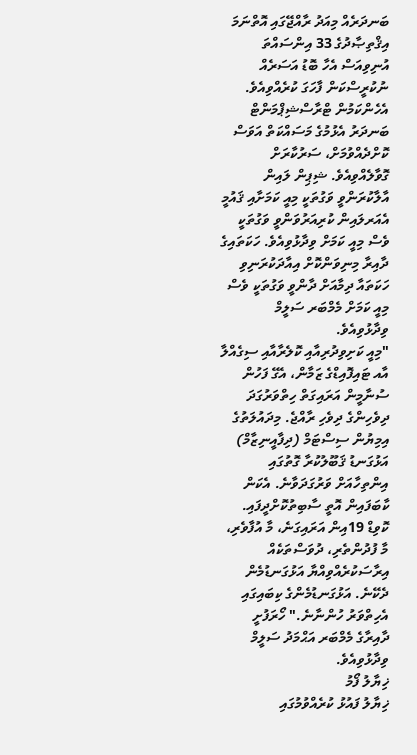ބަނދަރެއް މިއަދު ރާއްޖޭގައި އޮތްނަމަ އިޤްތިޞާދުގެ 33 އިންސައްތަ އުނިވިއަސް އެހާ ބޮޑު އަސަރެއް ނުކުރީސްކަން ފާހަގަ ކުރެއްވިއެވެ. އެހެންކަމުން ޓްރާސްޝިޕްމަންޓް ބަނދަރު އެޅުމުގެ މަސައްކަތް އަވަސް ކޮށްދެއްވުމަށް، ސަރުކާރަށް ގޮވާލެއްވިއެވެ. ޝިޕިން ލައިން އާލާކުރަންވީ ވަގުތަކީ މިއީ ކަމަށާއި ޤައުމީ އެއަރލައިން ކުރިއަރުވަންވީ ވަގުތަކީ ވެސް މިއީ ކަމަށް ވިދާޅުވިއެވެ. ހަކަތައިގެ ދާއިރާ މިނިވަންކޮށް އިއާދަކުރަނިވި ހަކަތައާ ދިމާއަށް ދާންވީ ވަގުތަކީ ވެސް މިއީ ކަމަށް މެމްބަރ ސަލީމް ވިދާޅުވިއެވެ.
"މިއީ ކަށިވިދުރިއާއި ކޮލެރާއާއި ސިގެއްލާ އާއ ޓައިފޮއިޑްގެ ޒަމާން، އެގޭ ފަހުން ސުނާމީން އަރައިގަތް ހިތްވަރުގަދަ ދިވެހިންގެ ދިވެހި ރާއްޖެ. މިދައުލަތުގެ އިމިޔުން ސިސްޓަމް (ދިފާއީނިޒާމް) އަޅުގަނޑު ޤަބޫލުކުރާ ގޮތުގައި އިންތިހާއަށް ވަރުގަދަވާނެ. އެކަން ކާބަފައިން އޮތީ ސާބިތުކޮށްދީފައި. ކޮވިޑް 19އިން އަރައިގަނެ، މާ އުފާވެރި، މާ ފުދުންތެރި، ދުވަސްތަކެއް އިރާސަކުރެއްވިއްޔާ އަޅުގަނޑުމެން ދެކޭނެ. އަޅުގަނޑުމެންގެ ކިބައިގައި އެހިތްވަރު ހުންނާނެ." ހޯރަފުށީ ދާއިރާގެ މެމްބަރ އަޙްމަދު ސަލީމް ވިދާޅުވިއެވެ.
ޚިޔާލު ފޯމު
ޚިޔާލު ފައުޅު ކުރެއްވުމުގައި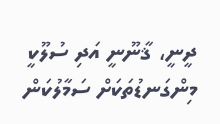ދީނީ، ޤާނޫނީ އަދި ސުލޫކީ މިންގަނޑުތަކަށް ސަމާލުކަން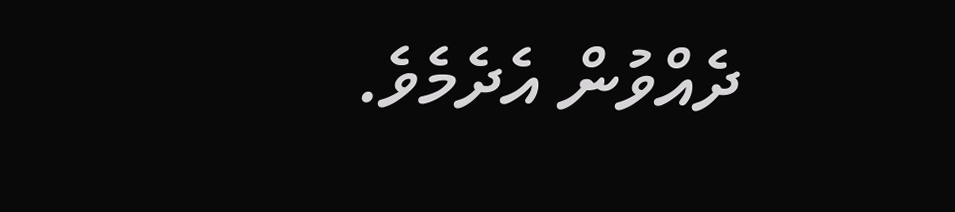ދެއްވުން އެދެމެވެ.